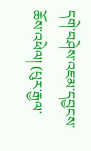དགེ་བཤེས་འཇམ་དབྱངས་ཆོས་འཕེལ། (པུར་རྒྱལ་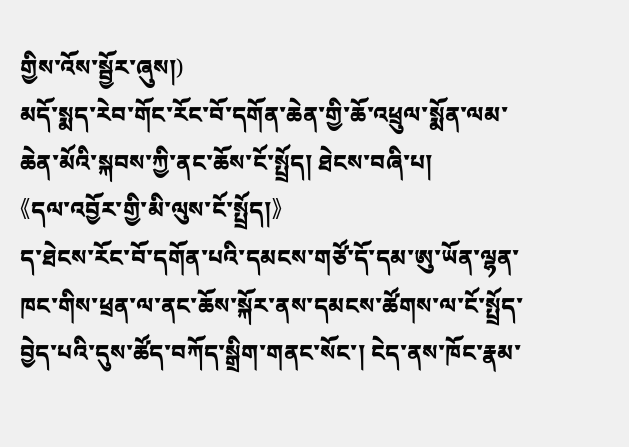གྱིས་འོས་སྦྱོར་ཞུས།)
མདོ་སྨད་རེབ་གོང་རོང་བོ་དགོན་ཆེན་གྱི་ཆོ་འཕྲུལ་སྨོན་ལམ་ཆེན་མོའི་སྐབས་ཀྱི་ནང་ཆོས་ངོ་སྤྲོད། ཐེངས་བཞི་པ།
《དལ་འབྱོར་གྱི་མི་ལུས་ངོ་སྤྲོད།》
ད་ཐེངས་རོང་བོ་དགོན་པའི་དམངས་གཙོ་དོ་དམ་ཨུ་ཡོན་ལྷན་ཁང་གིས་ཕྲན་ལ་ནང་ཆོས་སྐོར་ནས་དམངས་ཚོགས་ལ་ངོ་སྤྲོད་བྱེད་པའི་དུས་ཚོད་བཀོད་སྒྲིག་གནང་སོང་། ངེད་ནས་ཁོང་རྣམ་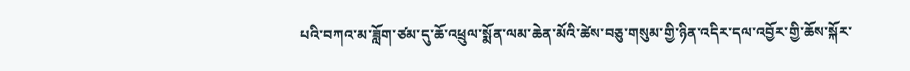པའི་བཀའ་མ་ཟློག་ཙམ་དུ་ཆོ་འཕྲུལ་སྨོན་ལམ་ཆེན་མོའི་ཚེས་བཅུ་གསུམ་གྱི་ཉིན་འདིར་དལ་འབྱོར་གྱི་ཆོས་སྐོར་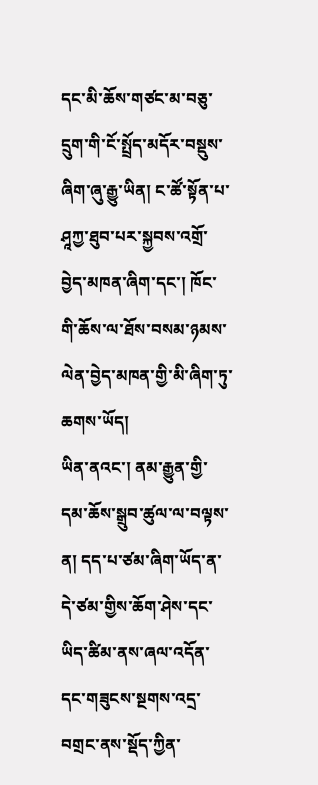དང་མི་ཆོས་གཙང་མ་བཅུ་དྲུག་གི་ངོ་སྤྲོད་མདོར་བསྡུས་ཞིག་ཞུ་རྒྱུ་ཡིན། ང་ཚོ་སྟོན་པ་ཤཱཀྱ་ཐུབ་པར་སྐྱབས་འགྲོ་བྱེད་མཁན་ཞིག་དང་། ཁོང་གི་ཆོས་ལ་ཐོས་བསམ་ཉམས་ལེན་བྱེད་མཁན་གྱི་མི་ཞིག་ཏུ་ཆགས་ཡོད།
ཡིན་ནའང་། ནམ་རྒྱུན་གྱི་དམ་ཆོས་སྒྲུབ་ཚུལ་ལ་བལྟས་ན། དད་པ་ཙམ་ཞིག་ཡོད་ན་དེ་ཙམ་གྱིས་ཆོག་ཤེས་དང་ཡིད་ཚིམ་ནས་ཞལ་འདོན་དང་གཟུངས་སྔགས་འདྲ་བགྲང་ནས་སྡོད་ཀྱིན་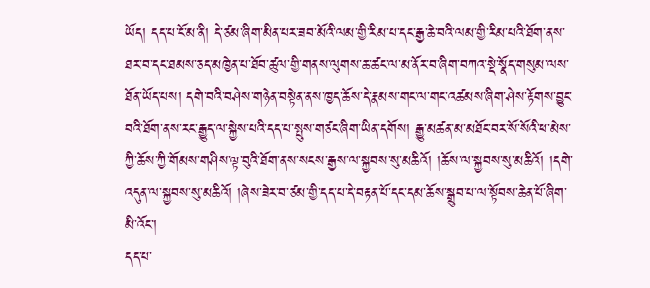ཡོད། དད་པ་ངོ་མ་ནི། དེ་ཙམ་ཞིག་མིན་པར་ཟབ་མོའི་ལམ་གྱི་རིམ་པ་དང་རྒྱ་ཆེ་བའི་ལམ་གྱི་རིམ་པའི་ཐོག་ནས་ཐར་བ་དང་ཐམས་ཅད་མཁྱེན་པ་ཐོབ་ཚུལ་གྱི་གནས་ལུགས་ཆ་ཚང་ལ་མ་ནོར་བ་ཞིག་བཀའ་སྡེ་སྣོད་གསུམ་ལས་ཐོན་ཡོད་པས། དགེ་བའི་བཤེས་གཉེན་བསྟེན་ནས་ཁྱད་ཆོས་དེ་རྣམས་གང་ལ་གང་འཚམས་ཞིག་ཤེས་རྟོགས་བྱུང་བའི་ཐོག་ནས་རང་རྒྱུད་ལ་སྐྱེས་པའི་དད་པ་སྤུས་གཙང་ཞིག་ཡིན་དགོས། རྒྱུ་མཚན་མ་མཐོང་བར་སོ་སོའི་ཕ་མེས་ཀྱི་ཆོས་ཀྱི་གོམས་གཤིས་ལྟ་བུའི་ཐོག་ནས་སངས་རྒྱས་ལ་སྐྱབས་སུ་མཆིའོ། །ཆོས་ལ་སྐྱབས་སུ་མཆིའོ། །དགེ་འདུན་ལ་སྐྱབས་སུ་མཆིའོ། །ཞེས་ཟེར་བ་ཙམ་གྱི་དད་པ་དེ་བརྟན་པོ་དང་དམ་ཆོས་སྒྲུབ་པ་ལ་སྟོབས་ཆེན་པོ་ཞིག་མི་འོང་།
དད་པ་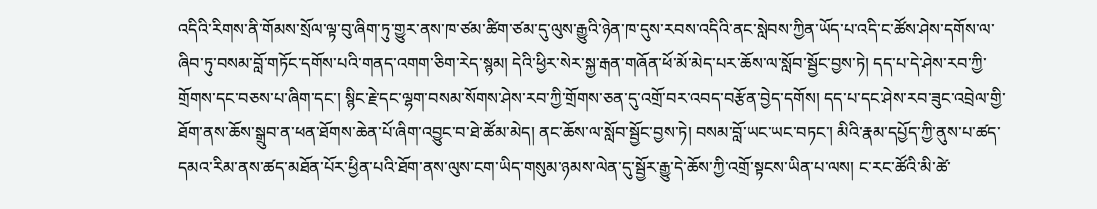འདིའི་རིགས་ནི་གོམས་སྲོལ་ལྟ་བུ་ཞིག་ཏུ་གྱུར་ནས་ཁ་ཙམ་ཚིག་ཙམ་དུ་ལུས་རྒྱུའི་ཉེན་ཁ་དུས་རབས་འདིའི་ནང་སླེབས་ཀྱིན་ཡོད་པ་འདི་ང་ཚོས་ཤེས་དགོས་ལ་ཞིབ་ཏུ་བསམ་བློ་གཏོང་དགོས་པའི་གནད་འགག་ཅིག་རེད་སྙམ། དེའི་ཕྱིར་སེར་སྐྱ་རྒན་གཞོན་ཕོ་མོ་མེད་པར་ཆོས་ལ་སློབ་སྦྱོང་བྱས་ཏེ། དད་པ་དེ་ཤེས་རབ་ཀྱི་གྲོགས་དང་བཅས་པ་ཞིག་དང་། སྙིང་རྗེ་དང་ལྷག་བསམ་སོགས་ཤེས་རབ་ཀྱི་གྲོགས་ཅན་དུ་འགྲོ་བར་འབད་བརྩོན་བྱེད་དགོས། དད་པ་དང་ཤེས་རབ་ཟུང་འབྲེལ་གྱི་ཐོག་ནས་ཆོས་སྒྲུབ་ན་ཕན་ཐོགས་ཆེན་པོ་ཞིག་འབྱུང་བ་ཐེ་ཚོམ་མེད། ནང་ཆོས་ལ་སློབ་སྦྱོང་བྱས་ཏེ། བསམ་བློ་ཡང་ཡང་བཏང་། མིའི་རྣམ་དཔྱོད་ཀྱི་ནུས་པ་ཚད་དམའ་རིམ་ནས་ཚད་མཐོན་པོར་ཕྱིན་པའི་ཐོག་ནས་ལུས་ངག་ཡིད་གསུམ་ཉམས་ལེན་དུ་སྦྱོར་རྒྱུ་དེ་ཆོས་ཀྱི་འགྲོ་སྟངས་ཡིན་པ་ལས། ང་རང་ཚོའི་མི་ཚེ་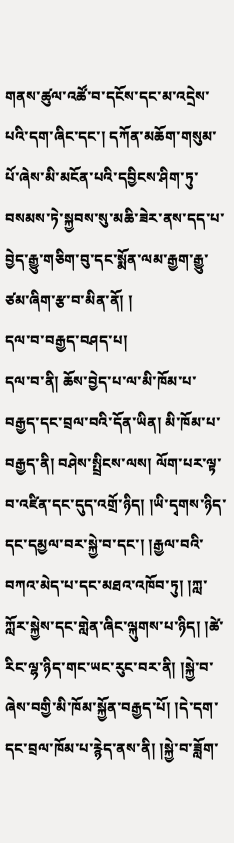གནས་ཚུལ་འཚོ་བ་དངོས་དང་མ་འདྲེས་པའི་དག་ཞིང་དང་། དཀོན་མཆོག་གསུམ་པོ་ཞེས་མི་མངོན་པའི་དབྱིངས་ཤིག་ཏུ་བསམས་ཏེ་སྐྱབས་སུ་མཆི་ཟེར་ནས་དད་པ་བྱེད་རྒྱུ་གཅིག་བུ་དང་སྨོན་ལམ་རྒྱག་རྒྱུ་ཙམ་ཞིག་རྩ་བ་མིན་ནོ། །
དལ་བ་བརྒྱད་བཤད་པ།
དལ་བ་ནི། ཆོས་བྱེད་པ་ལ་མི་ཁོམ་པ་བརྒྱད་དང་བྲལ་བའི་དོན་ཡིན། མི་ཁོམ་པ་བརྒྱད་ནི། བཤེས་སྤྲིངས་ལས། ལོག་པར་ལྟ་བ་འཛིན་དང་དུད་འགྲོ་ཉིད། །ཡི་དྭགས་ཉིད་དང་དམྱལ་བར་སྐྱེ་བ་དང་། །རྒྱལ་བའི་བཀའ་མེད་པ་དང་མཐའ་འཁོབ་ཏུ། །ཀླ་ཀློར་སྐྱེས་དང་གླེན་ཞིང་ལྐུགས་པ་ཉིད། །ཚེ་རིང་ལྷ་ཉིད་གང་ཡང་རུང་བར་ནི། །སྐྱེ་བ་ཞེས་བགྱི་མི་ཁོམ་སྐྱོན་བརྒྱད་པོ། །དེ་དག་དང་བྲལ་ཁོམ་པ་རྙེད་ནས་ནི། །སྐྱེ་བ་ཟློག་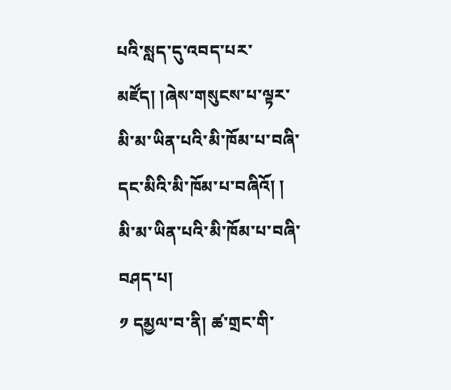པའི་སླད་དུ་འབད་པར་མཛོད། །ཞེས་གསུངས་པ་ལྟར་མི་མ་ཡིན་པའི་མི་ཁོམ་པ་བཞི་དང་མིའི་མི་ཁོམ་པ་བཞིའོ། །
མི་མ་ཡིན་པའི་མི་ཁོམ་པ་བཞི་བཤད་པ།
༡ དམྱལ་བ་ནི། ཚ་གྲང་གི་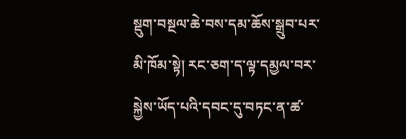སྡུག་བསྔལ་ཆེ་བས་དམ་ཆོས་སྒྲུབ་པར་མི་ཁོམ་སྟེ། རང་ཅག་ད་ལྟ་དམྱལ་བར་སྐྱེས་ཡོད་པའི་དབང་དུ་བཏང་ན་ཚ་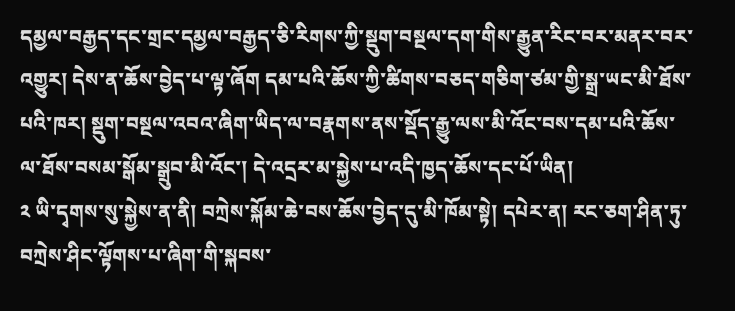དམྱལ་བརྒྱད་དང་གྲང་དམྱལ་བརྒྱད་ཅི་རིགས་ཀྱི་སྡུག་བསྔལ་དག་གིས་རྒྱུན་རིང་བར་མནར་བར་འགྱུར། དེས་ན་ཆོས་བྱེད་པ་ལྟ་ཞོག དམ་པའི་ཆོས་ཀྱི་ཚིགས་བཅད་གཅིག་ཙམ་གྱི་སྒྲ་ཡང་མི་ཐོས་པའི་ཁར། སྡུག་བསྔལ་འབའ་ཞིག་ཡིད་ལ་བརྣགས་ནས་སྡོད་རྒྱུ་ལས་མི་འོང་བས་དམ་པའི་ཆོས་ལ་ཐོས་བསམ་སྒོམ་སྒྲུབ་མི་འོང་། དེ་འདྲར་མ་སྐྱེས་པ་འདི་ཁྱད་ཆོས་དང་པོ་ཡིན།
༢ ཡི་དྭགས་སུ་སྐྱེས་ན་ནི། བཀྲེས་སྐོམ་ཆེ་བས་ཆོས་བྱེད་དུ་མི་ཁོམ་སྟེ། དཔེར་ན། རང་ཅག་ཤིན་ཏུ་བཀྲེས་ཤིང་ལྟོགས་པ་ཞིག་གི་སྐབས་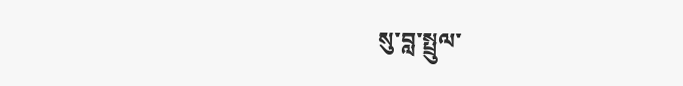སུ་བླ་སྤྲུལ་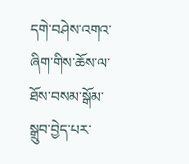དགེ་བཤེས་འགའ་ཞིག་གིས་ཆོས་ལ་ཐོས་བསམ་སྒོམ་སྒྲུབ་བྱེད་པར་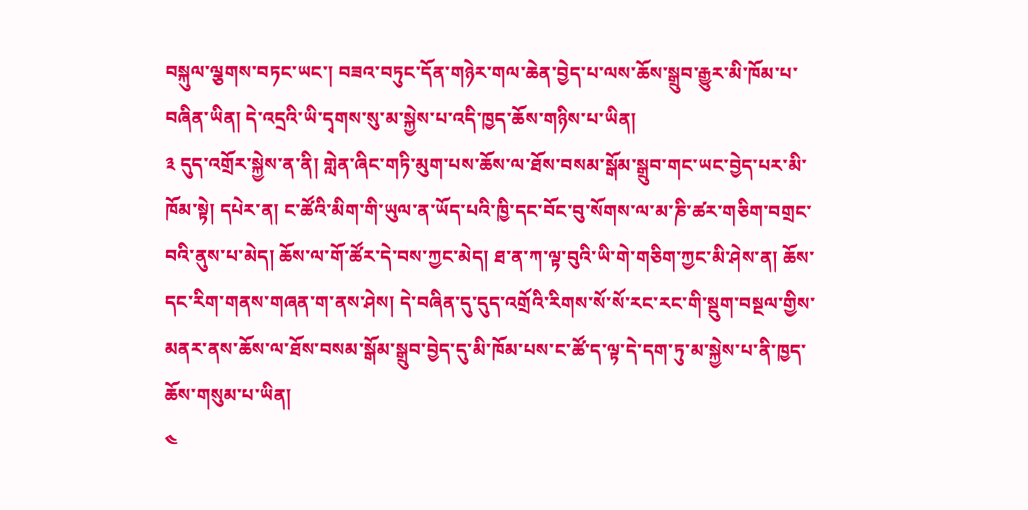བསྐུལ་ལྕགས་བཏང་ཡང་། བཟའ་བཏུང་དོན་གཉེར་གལ་ཆེན་བྱེད་པ་ལས་ཆོས་སྒྲུབ་རྒྱུར་མི་ཁོམ་པ་བཞིན་ཡིན། དེ་འདྲའི་ཡི་དྭགས་སུ་མ་སྐྱེས་པ་འདི་ཁྱད་ཆོས་གཉིས་པ་ཡིན།
༣ དུད་འགྲོར་སྐྱེས་ན་ནི། གླེན་ཞིང་གཏི་མུག་པས་ཆོས་ལ་ཐོས་བསམ་སྒོམ་སྒྲུབ་གང་ཡང་བྱེད་པར་མི་ཁོམ་སྟེ། དཔེར་ན། ང་ཚོའི་མིག་གི་ཡུལ་ན་ཡོད་པའི་ཁྱི་དང་བོང་བུ་སོགས་ལ་མ་ཎི་ཚར་གཅིག་བགྲང་བའི་ནུས་པ་མེད། ཆོས་ལ་གོ་ཚོར་དེ་བས་ཀྱང་མེད། ཐ་ན་ཀ་ལྟ་བུའི་ཡི་གེ་གཅིག་ཀྱང་མི་ཤེས་ན། ཆོས་དང་རིག་གནས་གཞན་ག་ནས་ཤེས། དེ་བཞིན་དུ་དུད་འགྲོའི་རིགས་སོ་སོ་རང་རང་གི་སྡུག་བསྔལ་གྱིས་མནར་ནས་ཆོས་ལ་ཐོས་བསམ་སྒོམ་སྒྲུབ་བྱེད་དུ་མི་ཁོམ་པས་ང་ཚོ་ད་ལྟ་དེ་དག་ཏུ་མ་སྐྱེས་པ་ནི་ཁྱད་ཆོས་གསུམ་པ་ཡིན།
༤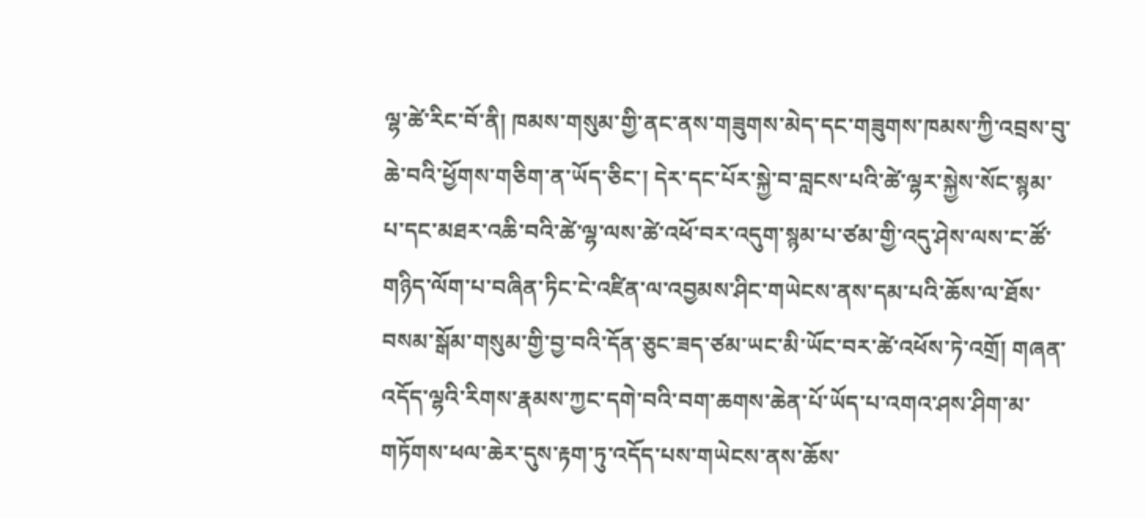ལྷ་ཚེ་རིང་བོ་ནི། ཁམས་གསུམ་གྱི་ནང་ནས་གཟུགས་མེད་དང་གཟུགས་ཁམས་ཀྱི་འབྲས་བུ་ཆེ་བའི་ཕྱོགས་གཅིག་ན་ཡོད་ཅིང་། དེར་དང་པོར་སྐྱེ་བ་བླངས་པའི་ཚེ་ལྷར་སྐྱེས་སོང་སྙམ་པ་དང་མཐར་འཆི་བའི་ཚེ་ལྷ་ལས་ཚེ་འཕོ་བར་འདུག་སྙམ་པ་ཙམ་གྱི་འདུ་ཤེས་ལས་ང་ཚོ་གཉིད་ལོག་པ་བཞིན་ཏིང་ངེ་འཛིན་ལ་འབྱམས་ཤིང་གཡེངས་ནས་དམ་པའི་ཆོས་ལ་ཐོས་བསམ་སྒོམ་གསུམ་གྱི་བྱ་བའི་དོན་ཅུང་ཟད་ཙམ་ཡང་མི་ཡོང་བར་ཚེ་འཕོས་ཏེ་འགྲོ། གཞན་འདོད་ལྷའི་རིགས་རྣམས་ཀྱང་དགེ་བའི་བག་ཆགས་ཆེན་པོ་ཡོད་པ་འགའ་ཤས་ཤིག་མ་གཏོགས་ཕལ་ཆེར་དུས་རྟག་ཏུ་འདོད་པས་གཡེངས་ནས་ཆོས་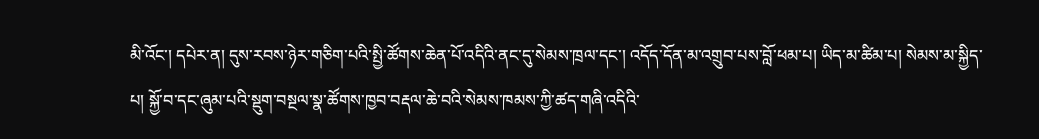མི་འོང་། དཔེར་ན། དུས་རབས་ཉེར་གཅིག་པའི་སྤྱི་ཚོགས་ཆེན་པོ་འདིའི་ནང་དུ་སེམས་ཁྲལ་དང་། འདོད་དོན་མ་འགྲུབ་པས་བློ་ཕམ་པ། ཡིད་མ་ཚིམ་པ། སེམས་མ་སྐྱིད་པ། སྐྱོ་བ་དང་ཞུམ་པའི་སྡུག་བསྔལ་སྣ་ཚོགས་ཁྱབ་བརྡལ་ཆེ་བའི་སེམས་ཁམས་ཀྱི་ཚད་གཞི་འདིའི་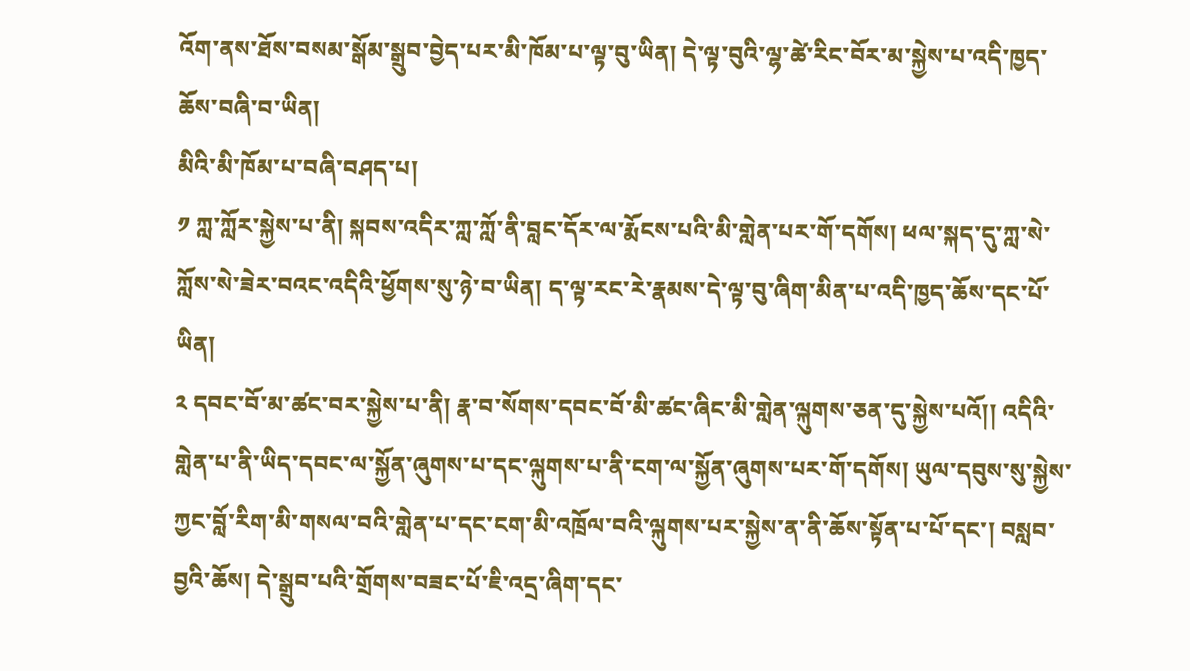འོག་ནས་ཐོས་བསམ་སྒོམ་སྒྲུབ་བྱེད་པར་མི་ཁོམ་པ་ལྟ་བུ་ཡིན། དེ་ལྟ་བུའི་ལྷ་ཚེ་རིང་བོར་མ་སྐྱེས་པ་འདི་ཁྱད་ཆོས་བཞི་བ་ཡིན།
མིའི་མི་ཁོམ་པ་བཞི་བཤད་པ།
༡ ཀླ་ཀློར་སྐྱེས་པ་ནི། སྐབས་འདིར་ཀླ་ཀློ་ནི་བླང་དོར་ལ་རྨོངས་པའི་མི་གླེན་པར་གོ་དགོས། ཕལ་སྐད་དུ་ཀླ་སེ་ཀློས་སེ་ཟེར་བའང་འདིའི་ཕྱོགས་སུ་ཉེ་བ་ཡིན། ད་ལྟ་རང་རེ་རྣམས་དེ་ལྟ་བུ་ཞིག་མིན་པ་འདི་ཁྱད་ཆོས་དང་པོ་ཡིན།
༢ དབང་བོ་མ་ཚང་བར་སྐྱེས་པ་ནི། རྣ་བ་སོགས་དབང་བོ་མི་ཚང་ཞིང་མི་གླེན་ལྐུགས་ཅན་དུ་སྐྱེས་པའོ།། འདིའི་གླེན་པ་ནི་ཡིད་དབང་ལ་སྐྱོན་ཞུགས་པ་དང་ལྐུགས་པ་ནི་ངག་ལ་སྐྱོན་ཞུགས་པར་གོ་དགོས། ཡུལ་དབུས་སུ་སྐྱེས་ཀྱང་བློ་རིག་མི་གསལ་བའི་གླེན་པ་དང་ངག་མི་འཁྲོལ་བའི་ལྐུགས་པར་སྐྱེས་ན་ནི་ཆོས་སྟོན་པ་པོ་དང་། བསླབ་བྱའི་ཆོས། དེ་སྒྲུབ་པའི་གྲོགས་བཟང་པོ་ཇི་འདྲ་ཞིག་དང་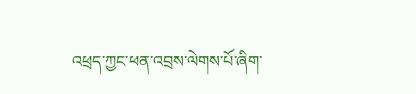འཕྲད་ཀྱང་ཕན་འབྲས་ལེགས་པོ་ཞིག་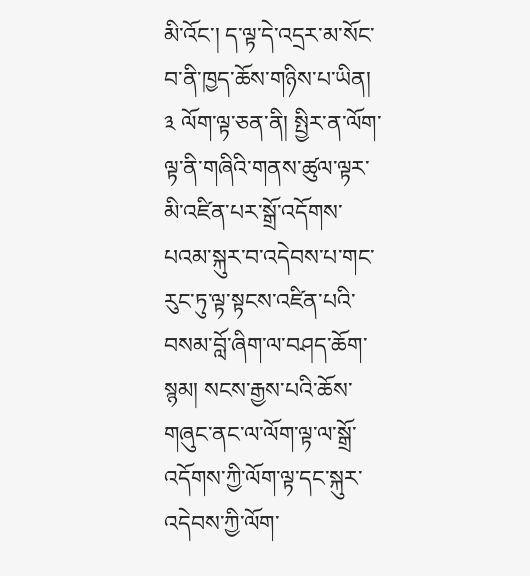མི་འོང་། ད་ལྟ་དེ་འདྲར་མ་སོང་བ་ནི་ཁྱད་ཆོས་གཉིས་པ་ཡིན།
༣ ལོག་ལྟ་ཅན་ནི། སྤྱིར་ན་ལོག་ལྟ་ནི་གཞིའི་གནས་ཚུལ་ལྟར་མི་འཛིན་པར་སྒྲོ་འདོགས་པའམ་སྐུར་བ་འདེབས་པ་གང་རུང་ཏུ་ལྟ་སྟངས་འཛིན་པའི་བསམ་བློ་ཞིག་ལ་བཤད་ཆོག་སྙམ། སངས་རྒྱས་པའི་ཆོས་གཞུང་ནང་ལ་ལོག་ལྟ་ལ་སྒྲོ་འདོགས་ཀྱི་ལོག་ལྟ་དང་སྐུར་འདེབས་ཀྱི་ལོག་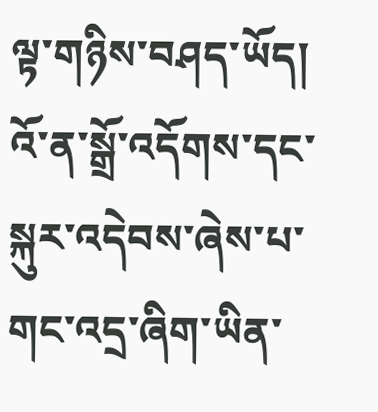ལྟ་གཉིས་བཤད་ཡོད། འོ་ན་སྒྲོ་འདོགས་དང་སྐུར་འདེབས་ཞེས་པ་གང་འདྲ་ཞིག་ཡིན་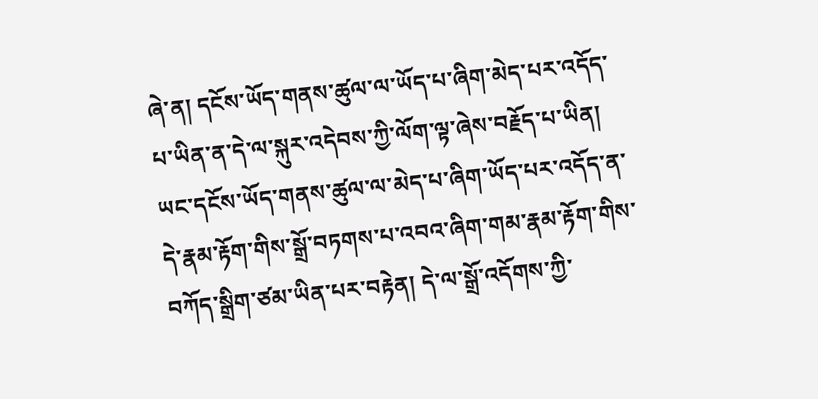ཞེ་ན། དངོས་ཡོད་གནས་ཚུལ་ལ་ཡོད་པ་ཞིག་མེད་པར་འདོད་པ་ཡིན་ན་དེ་ལ་སྐུར་འདེབས་ཀྱི་ལོག་ལྟ་ཞེས་བརྗོད་པ་ཡིན། ཡང་དངོས་ཡོད་གནས་ཚུལ་ལ་མེད་པ་ཞིག་ཡོད་པར་འདོད་ན་དེ་རྣམ་རྟོག་གིས་སྒྲོ་བཏགས་པ་འབའ་ཞིག་གམ་རྣམ་རྟོག་གིས་བཀོད་སྒྲིག་ཙམ་ཡིན་པར་བརྟེན། དེ་ལ་སྒྲོ་འདོགས་ཀྱི་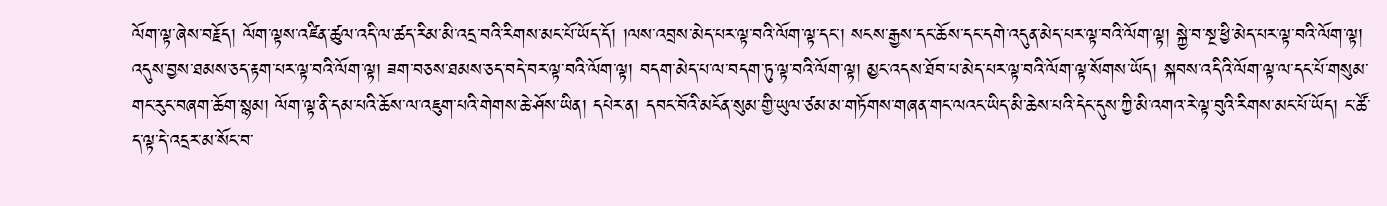ལོག་ལྟ་ཞེས་བརྗོད། ལོག་ལྟས་འཛིན་ཚུལ་འདི་ལ་ཚད་རིམ་མི་འདྲ་བའི་རིགས་མང་པོ་ཡོད་དོ། །ལས་འབྲས་མེད་པར་ལྟ་བའི་ལོག་ལྟ་དང་། སངས་རྒྱས་དང་ཆོས་དང་དགེ་འདུན་མེད་པར་ལྟ་བའི་ལོག་ལྟ། སྐྱེ་བ་སྔ་ཕྱི་མེད་པར་ལྟ་བའི་ལོག་ལྟ། འདུས་བྱས་ཐམས་ཅད་རྟག་པར་ལྟ་བའི་ལོག་ལྟ། ཟག་བཅས་ཐམས་ཅད་བདེ་བར་ལྟ་བའི་ལོག་ལྟ། བདག་མེད་པ་ལ་བདག་ཏུ་ལྟ་བའི་ལོག་ལྟ། མྱང་འདས་ཐོབ་པ་མེད་པར་ལྟ་བའི་ལོག་ལྟ་སོགས་ཡོད། སྐབས་འདིའི་ལོག་ལྟ་ལ་དང་པོ་གསུམ་གང་རུང་བཞག་ཆོག་སྙམ། ལོག་ལྟ་ནི་དམ་པའི་ཆོས་ལ་འཇུག་པའི་གེགས་ཆེ་ཤོས་ཡིན། དཔེར་ན། དབང་བོའི་མངོན་སུམ་གྱི་ཡུལ་ཙམ་མ་གཏོགས་གཞན་གང་ལའང་ཡིད་མི་ཆེས་པའི་དེང་དུས་ཀྱི་མི་འགའ་རེ་ལྟ་བུའི་རིགས་མང་པོ་ཡོད། ང་ཚོ་ད་ལྟ་དེ་འདྲར་མ་སོང་བ་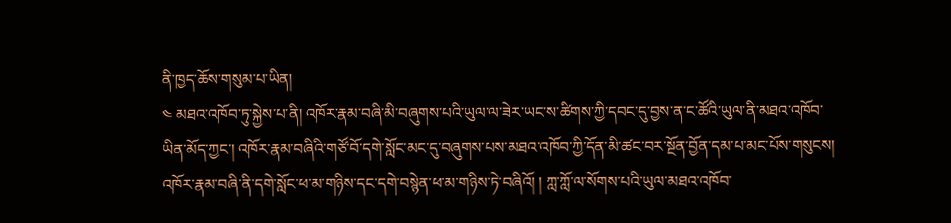ནི་ཁྱད་ཆོས་གསུམ་པ་ཡིན།
༤ མཐའ་འཁོབ་ཏུ་སྐྱེས་པ་ནི། འཁོར་རྣམ་བཞི་མི་བཞུགས་པའི་ཡུལ་ལ་ཟེར་ཡང་ས་ཚིགས་ཀྱི་དབང་དུ་བྱས་ན་ང་ཚོའི་ཡུལ་ནི་མཐའ་འཁོབ་ཡིན་མོད་ཀྱང་། འཁོར་རྣམ་བཞིའི་གཙོ་བོ་དགེ་སློང་མང་དུ་བཞུགས་པས་མཐའ་འཁོབ་ཀྱི་དོན་མི་ཚང་བར་སྔོན་བྱོན་དམ་པ་མང་པོས་གསུངས། འཁོར་རྣམ་བཞི་ནི་དགེ་སློང་ཕ་མ་གཉིས་དང་དགེ་བསྙེན་ཕ་མ་གཉིས་ཏེ་བཞིའོ། ། ཀླ་ཀློ་ལ་སོགས་པའི་ཡུལ་མཐའ་འཁོབ་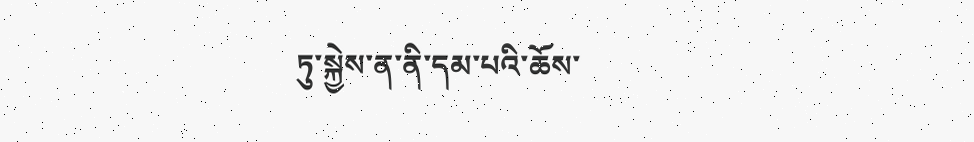ཏུ་སྐྱེས་ན་ནི་དམ་པའི་ཆོས་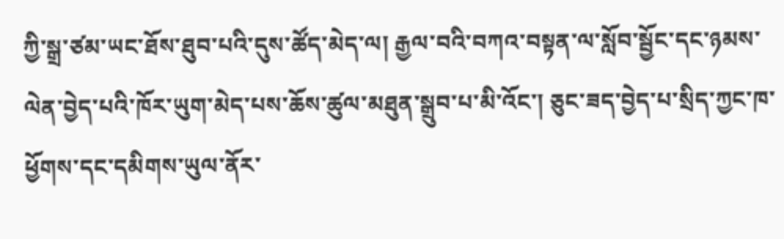ཀྱི་སྒྲ་ཙམ་ཡང་ཐོས་ཐུབ་པའི་དུས་ཚོད་མེད་ལ། རྒྱལ་བའི་བཀའ་བསྟན་ལ་སློབ་སྦྱོང་དང་ཉམས་ལེན་བྱེད་པའི་ཁོར་ཡུག་མེད་པས་ཆོས་ཚུལ་མཐུན་སྒྲུབ་པ་མི་འོང་། ཅུང་ཟད་བྱེད་པ་སྲིད་ཀྱང་ཁ་ཕྱོགས་དང་དམིགས་ཡུལ་ནོར་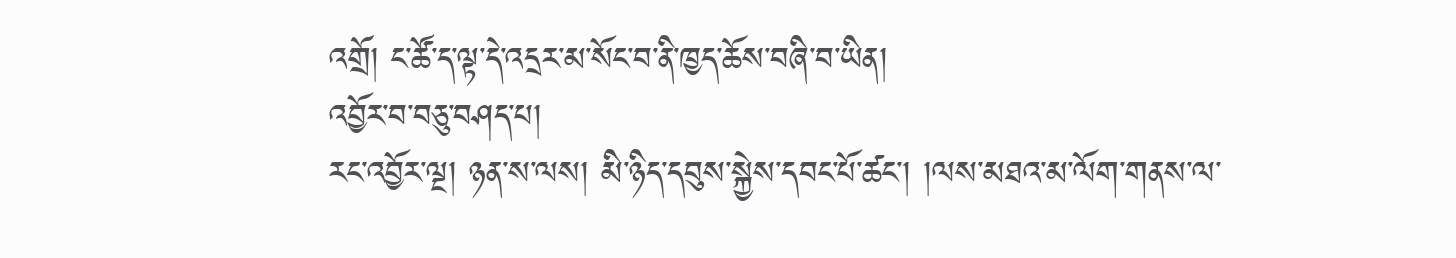འགྲོ། ང་ཚོ་ད་ལྟ་དེ་འདྲར་མ་སོང་བ་ནི་ཁྱད་ཆོས་བཞི་བ་ཡིན།
འབྱོར་བ་བཅུ་བཤད་པ།
རང་འབྱོར་ལྔ། ཉན་ས་ལས། མི་ཉིད་དབུས་སྐྱེས་དབང་པོ་ཚང་། །ལས་མཐའ་མ་ལོག་གནས་ལ་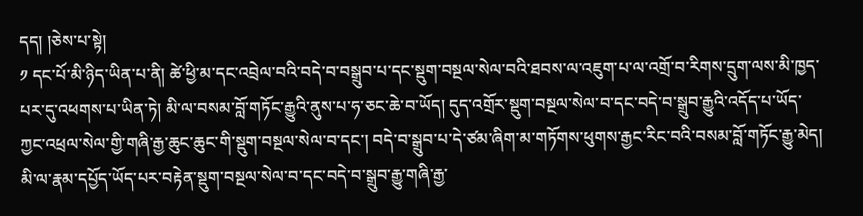དད། །ཅེས་པ་སྟེ།
༡ དང་པོ་མི་ཉིད་ཡིན་པ་ནི། ཚེ་ཕྱི་མ་དང་འབྲེལ་བའི་བདེ་བ་བསྒྲུབ་པ་དང་སྡུག་བསྔལ་སེལ་བའི་ཐབས་ལ་འཇུག་པ་ལ་འགྲོ་བ་རིགས་དྲུག་ལས་མི་ཁྱད་པར་དུ་འཕགས་པ་ཡིན་ཏེ། མི་ལ་བསམ་བློ་གཏོང་རྒྱུའི་ནུས་པ་ཧ་ཅང་ཆེ་བ་ཡོད། དུད་འགྲོར་སྡུག་བསྔལ་སེལ་བ་དང་བདེ་བ་སྒྲུབ་རྒྱུའི་འདོད་པ་ཡོད་ཀྱང་འཕྲལ་སེལ་གྱི་གཞི་རྒྱ་ཆུང་ཆུང་གི་སྡུག་བསྔལ་སེལ་བ་དང་། བདེ་བ་སྒྲུབ་པ་དེ་ཙམ་ཞིག་མ་གཏོགས་ཕུགས་རྒྱང་རིང་བའི་བསམ་བློ་གཏོང་རྒྱུ་མེད། མི་ལ་རྣམ་དཔྱོད་ཡོད་པར་བརྟེན་སྡུག་བསྔལ་སེལ་བ་དང་བདེ་བ་སྒྲུབ་རྒྱུ་གཞི་རྒྱ་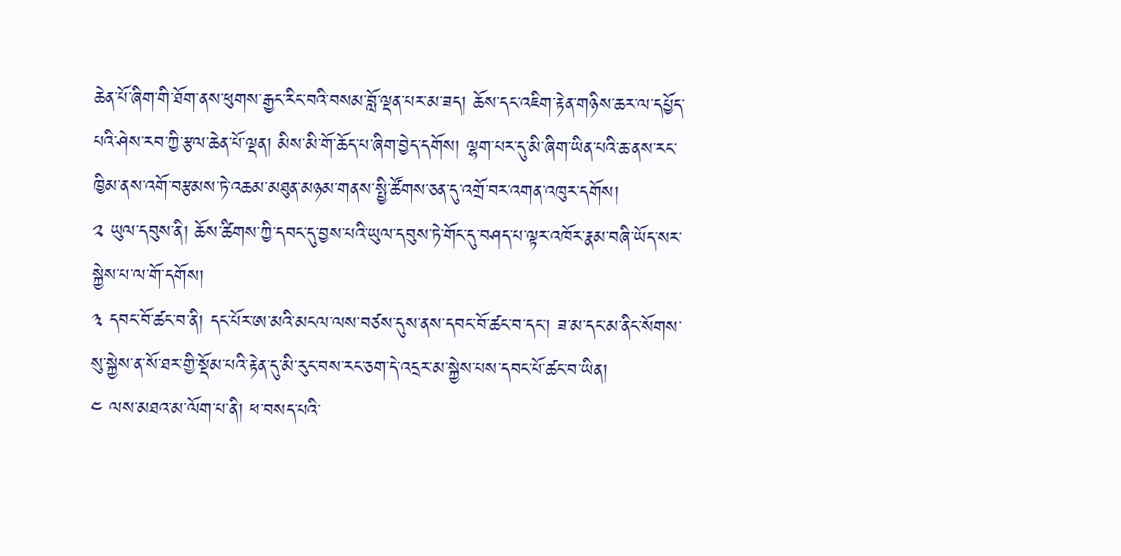ཆེན་པོ་ཞིག་གི་ཐོག་ནས་ཕུགས་རྒྱང་རིང་བའི་བསམ་བློ་ལྡན་པར་མ་ཟད། ཆོས་དང་འཇིག་རྟེན་གཉིས་ཆར་ལ་དཔྱོད་པའི་ཤེས་རབ་ཀྱི་རྩལ་ཆེན་པོ་ལྡན། མིས་མི་གོ་ཆོད་པ་ཞིག་བྱེད་དགོས། ལྷག་པར་དུ་མི་ཞིག་ཡིན་པའི་ཆ་ནས་རང་ཁྱིམ་ནས་འགོ་བརྩམས་ཏེ་འཆམ་མཐུན་མཉམ་གནས་སྤྱི་ཚོགས་ཅན་དུ་འགྲོ་བར་འགན་འཁུར་དགོས།
༢ ཡུལ་དབུས་ནི། ཆོས་ཚིགས་ཀྱི་དབང་དུ་བྱས་པའི་ཡུལ་དབུས་ཏེ་གོང་དུ་བཤད་པ་ལྟར་འཁོར་རྣམ་བཞི་ཡོད་སར་སྐྱེས་པ་ལ་གོ་དགོས།
༣ དབང་བོ་ཚང་བ་ནི། དང་པོར་ཨ་མའི་མངལ་ལས་བཙས་དུས་ནས་དབང་བོ་ཚང་བ་དང་། ཟ་མ་དང་མ་ནིང་སོགས་སུ་སྐྱེས་ན་སོ་ཐར་གྱི་སྡོམ་པའི་རྟེན་དུ་མི་རུང་བས་རང་ཅག་དེ་འདྲར་མ་སྐྱེས་པས་དབང་པོ་ཚང་བ་ཡིན།
༤ ལས་མཐའ་མ་ལོག་པ་ནི། ཕ་བསད་པའི་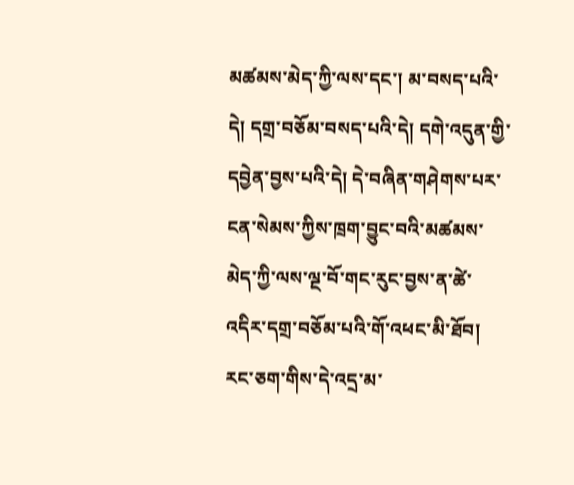མཚམས་མེད་ཀྱི་ལས་དང་། མ་བསད་པའི་དེ། དགྲ་བཅོམ་བསད་པའི་དེ། དགེ་འདུན་གྱི་དབྱེན་བྱས་པའི་དེ། དེ་བཞིན་གཤེགས་པར་ངན་སེམས་ཀྱིས་ཁྲག་བྱུང་བའི་མཚམས་མེད་ཀྱི་ལས་ལྔ་བོ་གང་རུང་བྱས་ན་ཚེ་འདིར་དགྲ་བཅོམ་པའི་གོ་འཕང་མི་ཐོབ། རང་ཅག་གིས་དེ་འདྲ་མ་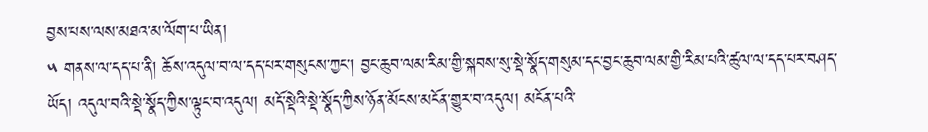བྱས་པས་ལས་མཐའ་མ་ལོག་པ་ཡིན།
༥ གནས་ལ་དད་པ་ནི། ཆོས་འདུལ་བ་ལ་དད་པར་གསུངས་ཀྱང་། བྱང་ཆུབ་ལམ་རིམ་གྱི་སྐབས་སུ་སྡེ་སྣོད་གསུམ་དང་བྱང་ཆུབ་ལམ་གྱི་རིམ་པའི་ཚུལ་ལ་དད་པར་བཤད་ཡོད། འདུལ་བའི་སྡེ་སྣོད་ཀྱིས་ལྟུང་བ་འདུལ། མདོ་སྡེའི་སྡེ་སྣོད་ཀྱིས་ཉོན་མོངས་མངོན་གྱུར་བ་འདུལ། མངོན་པའི་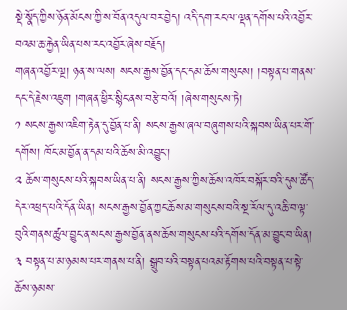སྡེ་སྣོད་ཀྱིས་ཉོན་མོངས་ཀྱི་ས་བོན་འདུལ་བར་བྱེད། འདི་དག་རང་ལ་ལྡན་དགོས་པའི་འབྱོར་བའམ་ཆ་རྐྱེན་ཡིན་པས་རང་འབྱོར་ཞེས་བརྗོད།
གཞན་འབྱོར་ལྔ། ཉན་ས་ལས། སངས་རྒྱས་བྱོན་དང་དམ་ཆོས་གསུངས། །བསྟན་པ་གནས་དང་དེ་རྗེས་འཇུག །གཞན་ཕྱིར་སྙིང་ནས་བརྩེ་བའོ། །ཞེས་གསུངས་ཏེ།
༡ སངས་རྒྱས་འཇིག་རྟེན་དུ་བྱོན་པ་ནི། སངས་རྒྱས་ཞལ་བཞུགས་པའི་སྐབས་ཡིན་པར་གོ་དགོས། ཁོང་མ་བྱོན་ན་དམ་པའི་ཆོས་མི་འབྱུང་།
༢ ཆོས་གསུངས་པའི་སྐབས་ཡིན་པ་ནི། སངས་རྒྱས་ཀྱིས་ཆོས་འཁོར་བསྐོར་བའི་དུས་ཚོད་དེར་འཕྲད་པའི་དོན་ཡིན། སངས་རྒྱས་བྱོན་ཀྱང་ཆོས་མ་གསུངས་བའི་སྔ་རོལ་དུ་འཆི་བ་ལྟ་བུའི་གནས་ཚུལ་བྱུང་ན་སངས་རྒྱས་བྱོན་ནས་ཆོས་གསུངས་པའི་དགོས་དོན་མ་བྱུང་བ་ཡིན།
༣ བསྟན་པ་མ་ཉམས་པར་གནས་པ་ནི། སྒྲུབ་པའི་བསྟན་པའམ་རྟོགས་པའི་བསྟན་པ་སྟེ་ཆོས་ཉམས་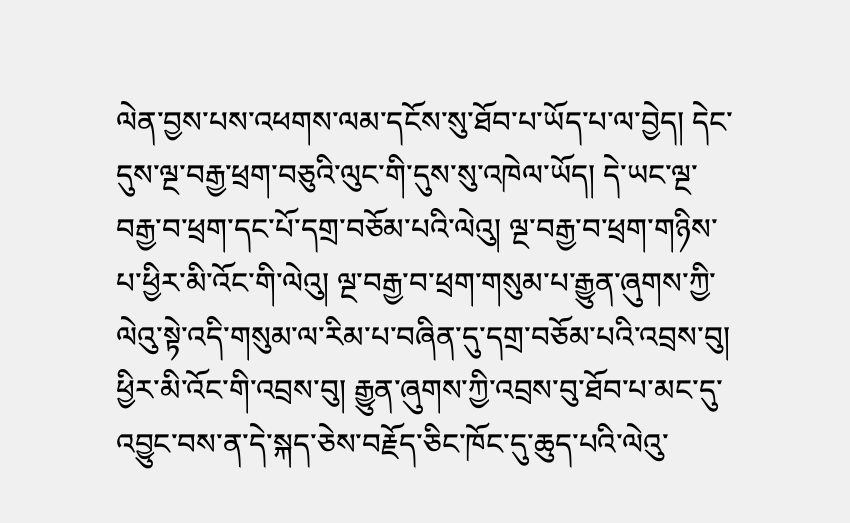ལེན་བྱས་པས་འཕགས་ལམ་དངོས་སུ་ཐོབ་པ་ཡོད་པ་ལ་བྱེད། དེང་དུས་ལྔ་བརྒྱ་ཕྲག་བཅུའི་ལུང་གི་དུས་སུ་འཁེལ་ཡོད། དེ་ཡང་ལྔ་བརྒྱ་བ་ཕྲག་དང་པོ་དགྲ་བཅོམ་པའི་ལེའུ། ལྔ་བརྒྱ་བ་ཕྲག་གཉིས་པ་ཕྱིར་མི་འོང་གི་ལེའུ། ལྔ་བརྒྱ་བ་ཕྲག་གསུམ་པ་རྒྱུན་ཞུགས་ཀྱི་ལེའུ་སྟེ་འདི་གསུམ་ལ་རིམ་པ་བཞིན་དུ་དགྲ་བཅོམ་པའི་འབྲས་བུ། ཕྱིར་མི་འོང་གི་འབྲས་བུ། རྒྱུན་ཞུགས་ཀྱི་འབྲས་བུ་ཐོབ་པ་མང་དུ་འབྱུང་བས་ན་དེ་སྐད་ཅེས་བརྗོད་ཅིང་ཁོང་དུ་ཆུད་པའི་ལེའུ་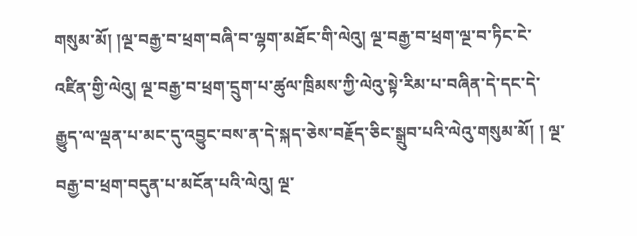གསུམ་མོ། །ལྔ་བརྒྱ་བ་ཕྲག་བཞི་བ་ལྷག་མཐོང་གི་ལེའུ། ལྔ་བརྒྱ་བ་ཕྲག་ལྔ་བ་ཏིང་ངེ་འཛིན་གྱི་ལེའུ། ལྔ་བརྒྱ་བ་ཕྲག་དྲུག་པ་ཚུལ་ཁྲིམས་ཀྱི་ལེའུ་སྟེ་རིམ་པ་བཞིན་དེ་དང་དེ་རྒྱུད་ལ་ལྡན་པ་མང་དུ་འབྱུང་བས་ན་དེ་སྐད་ཅེས་བརྗོད་ཅིང་སྒྲུབ་པའི་ལེའུ་གསུམ་མོ། ། ལྔ་བརྒྱ་བ་ཕྲག་བདུན་པ་མངོན་པའི་ལེའུ། ལྔ་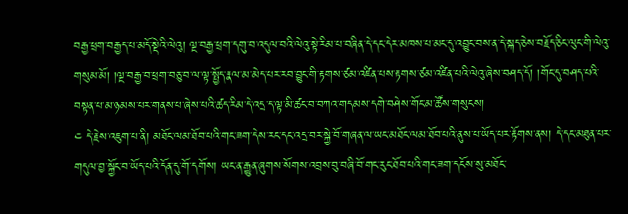བརྒྱ་ཕྲག་བརྒྱད་པ་མདོ་སྡེའི་ལེའུ། ལྔ་བརྒྱ་ཕྲག་དགུ་བ་འདུལ་བའི་ལེའུ་སྟེ་རིམ་པ་བཞིན་དེ་དང་དེར་མཁས་པ་མང་དུ་འབྱུང་བས་ན་དེ་སྐད་ཅེས་བརྗོད་ཅིང་ལུང་གི་ལེའུ་གསུམ་མོ། །ལྔ་བརྒྱ་བ་ཕྲག་བཅུ་བ་ལ་ལྟ་སྤྱོད་རྣལ་མ་མེད་པར་རབ་བྱུང་གི་རྟགས་ཙམ་འཛིན་པས་རྟགས་ཙམ་འཛིན་པའི་ལེའུ་ཞེས་བཤད་དོ། །གོང་དུ་བཤད་པའི་བསྟན་པ་མ་ཉམས་པར་གནས་པ་ཞེས་པའི་ཚད་རིམ་དེ་འདྲ་ད་ལྟ་མི་ཚང་བ་བཀའ་གདམས་དགེ་བཤེས་གོང་མ་ཚོས་གསུངས།
༤ དེ་རྗེས་འཇུག་པ་ནི། མཐོང་ལམ་ཐོབ་པའི་གང་ཟག་དེས་རང་དང་འདྲ་བར་སྐྱེ་བོ་གཞན་ལ་ཡང་མཐོང་ལམ་ཐོབ་པའི་ནུས་པ་ཡོད་པར་རྟོགས་ནས། དེ་དང་མཐུན་པར་གདུལ་བྱ་སྐྱོང་བ་ཡོད་པའི་དོན་དུ་གོ་དགོས། ཡང་ན་རྒྱུན་ཞུགས་སོགས་འབྲས་བུ་བཞི་བོ་གང་རུང་ཐོབ་པའི་གང་ཟག་དངོས་སུ་མཐོང་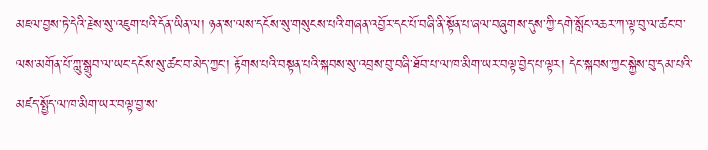མཇལ་བྱས་ཏེ་དེའི་རྗེས་སུ་འཇུག་པའི་དོན་ཡིན་ལ། ཉན་ས་ལས་དངོས་སུ་གསུངས་པའི་གཞན་འབྱོར་དང་པོ་བཞི་ནི་སྟོན་པ་ཞལ་བཞུགས་དུས་ཀྱི་དགེ་སློང་འཆར་ཀ་ལྟ་བུ་ལ་ཚང་བ་ལས་མགོན་པོ་ཀླུ་སྒྲུབ་ལ་ཡང་དངོས་སུ་ཚང་བ་མེད་ཀྱང་། རྟོགས་པའི་བསྟན་པའི་སྐབས་སུ་འབྲས་བུ་བཞི་ཐོབ་པ་ལ་ཁ་མིག་ཡར་བལྟ་བྱེད་པ་ལྟར། དེང་སྐབས་ཀྱང་སྐྱེས་བུ་དམ་པའི་མཛད་སྤྱོད་ལ་ཁ་མིག་ཡར་བལྟ་བྱ་ས་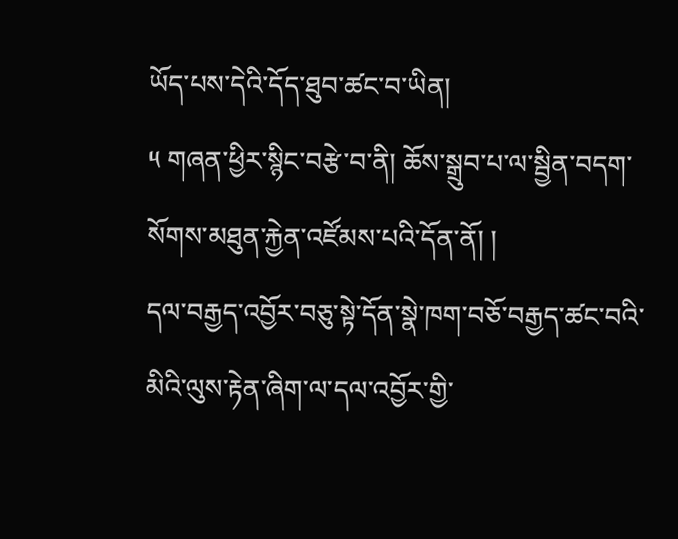ཡོད་པས་དེའི་དོད་ཐུབ་ཚང་བ་ཡིན།
༥ གཞན་ཕྱིར་སྙིང་བརྩེ་བ་ནི། ཆོས་སྒྲུབ་པ་ལ་སྦྱིན་བདག་སོགས་མཐུན་རྐྱེན་འཛོམས་པའི་དོན་ནོ། །
དལ་བརྒྱད་འབྱོར་བཅུ་སྟེ་དོན་སྣེ་ཁག་བཅོ་བརྒྱད་ཚང་བའི་མིའི་ལུས་རྟེན་ཞིག་ལ་དལ་འབྱོར་གྱི་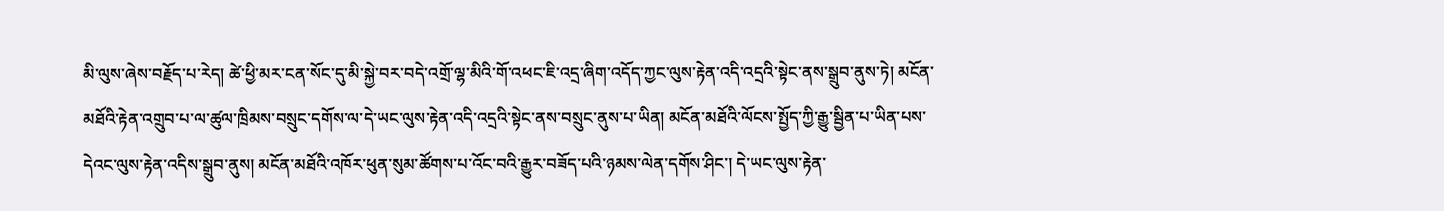མི་ལུས་ཞེས་བརྗོད་པ་རེད། ཚེ་ཕྱི་མར་ངན་སོང་དུ་མི་སྐྱེ་བར་བདེ་འགྲོ་ལྷ་མིའི་གོ་འཕང་ཇི་འདྲ་ཞིག་འདོད་ཀྱང་ལུས་རྟེན་འདི་འདྲའི་སྟེང་ནས་སྒྲུབ་ནུས་ཏེ། མངོན་མཐོའི་རྟེན་འགྲུབ་པ་ལ་ཚུལ་ཁྲིམས་བསྲུང་དགོས་ལ་དེ་ཡང་ལུས་རྟེན་འདི་འདྲའི་སྟེང་ནས་བསྲུང་ནུས་པ་ཡིན། མངོན་མཐོའི་ལོངས་སྤྱོད་ཀྱི་རྒྱུ་སྦྱིན་པ་ཡིན་པས་དེའང་ལུས་རྟེན་འདིས་སྒྲུབ་ནུས། མངོན་མཐོའི་འཁོར་ཕུན་སུམ་ཚོགས་པ་འོང་བའི་རྒྱུར་བཟོད་པའི་ཉམས་ལེན་དགོས་ཤིང་། དེ་ཡང་ལུས་རྟེན་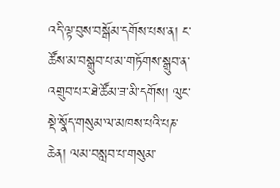འདི་ལྟ་བུས་བསྒོམ་དགོས་པས་ན། ང་ཚོས་མ་བསྒྲུབ་པ་མ་གཏོགས་སྒྲུབ་ན་འགྲུབ་པར་ཐེ་ཚོམ་ཟ་མི་དགོས། ལུང་སྡེ་སྣོད་གསུམ་ལ་མཁས་པའི་པཎ་ཆེན། ལམ་བསླབ་པ་གསུམ་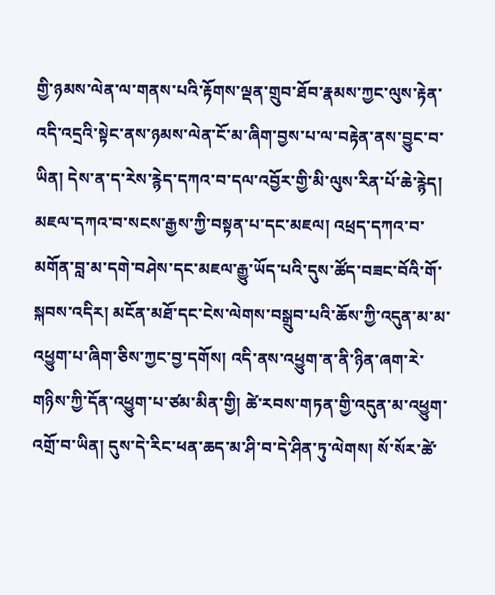གྱི་ཉམས་ལེན་ལ་གནས་པའི་རྟོགས་ལྡན་གྲུབ་ཐོབ་རྣམས་ཀྱང་ལུས་རྟེན་འདི་འདྲའི་སྟེང་ནས་ཉམས་ལེན་ངོ་མ་ཞིག་བྱས་པ་ལ་བརྟེན་ནས་བྱུང་བ་ཡིན། དེས་ན་ད་རེས་རྙེད་དཀའ་བ་དལ་འབྱོར་གྱི་མི་ལུས་རིན་པོ་ཆེ་རྙེད། མཇལ་དཀའ་བ་སངས་རྒྱས་ཀྱི་བསྟན་པ་དང་མཇལ། འཕྲད་དཀའ་བ་མགོན་བླ་མ་དགེ་བཤེས་དང་མཇལ་རྒྱུ་ཡོད་པའི་དུས་ཚོད་བཟང་བོའི་གོ་སྐབས་འདིར། མངོན་མཐོ་དང་ངེས་ལེགས་བསྒྲུབ་པའི་ཆོས་ཀྱི་འདུན་མ་མ་འཕྱུག་པ་ཞིག་ཅིས་ཀྱང་བྱ་དགོས། འདི་ནས་འཕྱུག་ན་ནི་ཉིན་ཞག་རེ་གཉིས་ཀྱི་དོན་འཕྱུག་པ་ཙམ་མིན་གྱི། ཚེ་རབས་གཏན་གྱི་འདུན་མ་འཕྱུག་འགྲོ་བ་ཡིན། དུས་དེ་རིང་ཕན་ཆད་མ་ཤི་བ་དེ་ཤིན་ཏུ་ལེགས། སོ་སོར་ཚེ་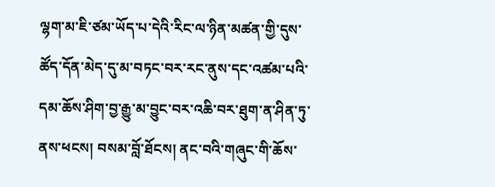ལྷག་མ་ཇི་ཙམ་ཡོད་པ་དེའི་རིང་ལ་ཉིན་མཚན་གྱི་དུས་ཚོད་དོན་མེད་དུ་མ་བཏང་བར་རང་ནུས་དང་འཚམ་པའི་དམ་ཆོས་ཤིག་བྱ་རྒྱུ་མ་བྱུང་བར་འཆི་བར་ཐུག་ན་ཤིན་ཏུ་ནས་ཕངས། བསམ་བློ་ཐོངས། ནང་བའི་གཞུང་གི་ཆོས་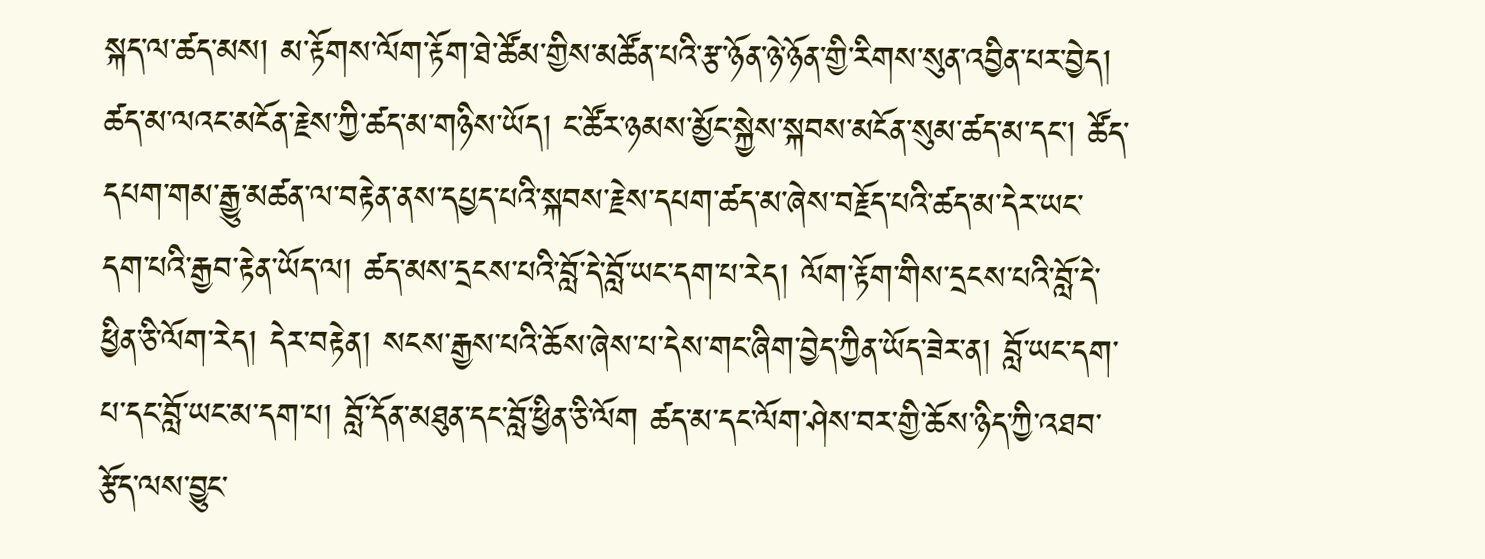སྐད་ལ་ཚད་མས། མ་རྟོགས་ལོག་རྟོག་ཐེ་ཚོམ་གྱིས་མཚོན་པའི་རྩ་ཉོན་ཉེ་ཉོན་གྱི་རིགས་སུན་འབྱིན་པར་བྱེད།
ཚད་མ་ལའང་མངོན་རྗེས་ཀྱི་ཚད་མ་གཉིས་ཡོད། ང་ཚོར་ཉམས་མྱོང་སྐྱེས་སྐབས་མངོན་སུམ་ཚད་མ་དང་། ཚོད་དཔག་གམ་རྒྱུ་མཚན་ལ་བརྟེན་ནས་དཔྱད་པའི་སྐབས་རྗེས་དཔག་ཚད་མ་ཞེས་བརྗོད་པའི་ཚད་མ་དེར་ཡང་དག་པའི་རྒྱབ་རྟེན་ཡོད་ལ། ཚད་མས་དྲངས་པའི་བློ་དེ་བློ་ཡང་དག་པ་རེད། ལོག་རྟོག་གིས་དྲངས་པའི་བློ་དེ་ཕྱིན་ཅི་ལོག་རེད། དེར་བརྟེན། སངས་རྒྱས་པའི་ཆོས་ཞེས་པ་དེས་གང་ཞིག་བྱེད་ཀྱིན་ཡོད་ཟེར་ན། བློ་ཡང་དག་པ་དང་བློ་ཡང་མ་དག་པ། བློ་དོན་མཐུན་དང་བློ་ཕྱིན་ཅི་ལོག ཚད་མ་དང་ལོག་ཤེས་བར་གྱི་ཆོས་ཉིད་ཀྱི་འཐབ་རྩོད་ལས་བྱུང་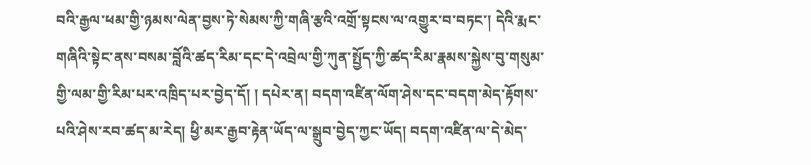བའི་རྒྱལ་ཕམ་གྱི་ཉམས་ལེན་བྱས་ཏེ་སེམས་ཀྱི་གཞི་རྩའི་འགྲོ་སྟངས་ལ་འགྱུར་བ་བཏང་། དེའི་རྨང་གཞིའི་སྟེང་ནས་བསམ་བློའི་ཚད་རིམ་དང་དེ་འབྲེལ་གྱི་ཀུན་སྤྱོད་ཀྱི་ཚད་རིམ་རྣམས་སྐྱེས་བུ་གསུམ་གྱི་ལམ་གྱི་རིམ་པར་འཁྲིད་པར་བྱེད་དོ། ། དཔེར་ན། བདག་འཛིན་ལོག་ཤེས་དང་བདག་མེད་རྟོགས་པའི་ཤེས་རབ་ཚད་མ་རེད། ཕྱི་མར་རྒྱབ་རྟེན་ཡོད་ལ་སྒྲུབ་བྱེད་ཀྱང་ཡོད། བདག་འཛིན་ལ་དེ་མེད་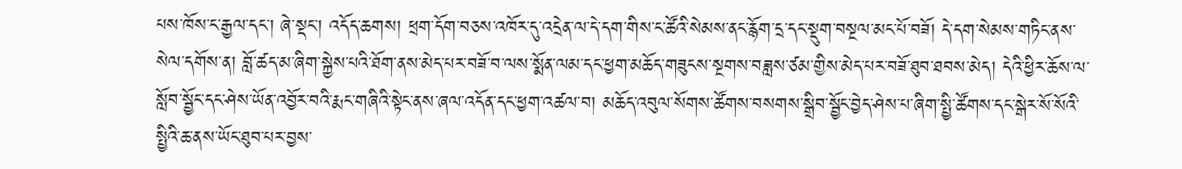པས་ཁོས་ང་རྒྱལ་དང་། ཞེ་སྡང་། འདོད་ཆགས། ཕྲག་དོག་བཅས་འཁོར་དུ་འདྲེན་ལ་དེ་དག་གིས་ང་ཚོའི་སེམས་ནང་རྙོག་དྲ་དང་སྡུག་བསྔལ་མང་པོ་བཟོ། དེ་དག་སེམས་གཏིང་ནས་སེལ་དགོས་ན། བློ་ཚད་མ་ཞིག་སྐྱེས་པའི་ཐོག་ནས་མེད་པར་བཟོ་བ་ལས་སྨོན་ལམ་དང་ཕྱག་མཆོད་གཟུངས་སྔགས་བཟླས་ཙམ་གྱིས་མེད་པར་བཟོ་ཐུབ་ཐབས་མེད། དེའི་ཕྱིར་ཆོས་ལ་སློབ་སྦྱོང་དང་ཤེས་ཡོན་འབྱོར་བའི་རྨང་གཞིའི་སྟེང་ནས་ཞལ་འདོན་དང་ཕྱག་འཚལ་བ། མཆོད་འབུལ་སོགས་ཚོགས་བསགས་སྒྲིབ་སྦྱོང་བྱེད་ཤེས་པ་ཞིག་སྤྱི་ཚོགས་དང་སྒེར་སོ་སོའི་སྤྱིའི་ཆ་ནས་ཡོང་ཐུབ་པར་བྱས་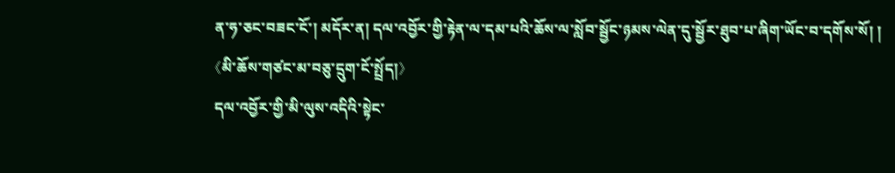ན་ཧ་ཅང་བཟང་ངོ་། མདོར་ན། དལ་འབྱོར་གྱི་རྟེན་ལ་དམ་པའི་ཆོས་ལ་སློབ་སྦྱོང་ཉམས་ལེན་དུ་སྦྱོར་ཐུབ་པ་ཞིག་ཡོང་བ་དགོས་སོ། །
《མི་ཆོས་གཙང་མ་བཅུ་དྲུག་ངོ་སྤྲོད།》
དལ་འབྱོར་གྱི་མི་ལུས་འདིའི་སྟེང་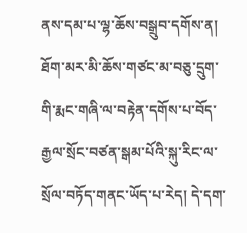ནས་དམ་པ་ལྷ་ཆོས་བསྒྲུབ་དགོས་ན། ཐོག་མར་མི་ཆོས་གཙང་མ་བཅུ་དྲུག་གི་རྨང་གཞི་ལ་བརྟེན་དགོས་པ་བོད་རྒྱལ་སྲོང་བཙན་སྒམ་པོའི་སྐུ་རིང་ལ་སྲོལ་བཏོད་གནང་ཡོད་པ་རེད། དེ་དག་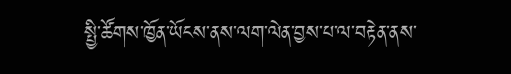སྤྱི་ཚོགས་ཁྱོན་ཡོངས་ནས་ལག་ལེན་བྱས་པ་ལ་བརྟེན་ནས་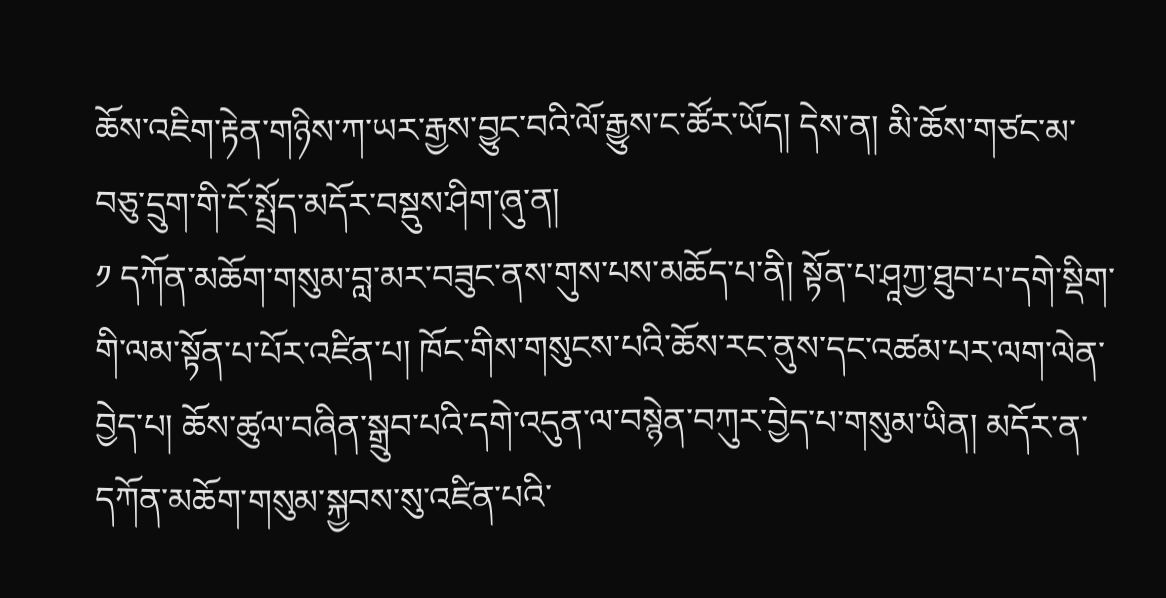ཆོས་འཇིག་རྟེན་གཉིས་ཀ་ཡར་རྒྱས་བྱུང་བའི་ལོ་རྒྱུས་ང་ཚོར་ཡོད། དེས་ན། མི་ཆོས་གཙང་མ་བཅུ་དྲུག་གི་ངོ་སྤྲོད་མདོར་བསྡུས་ཤིག་ཞུ་ན།
༡ དཀོན་མཆོག་གསུམ་བླ་མར་བཟུང་ནས་གུས་པས་མཆོད་པ་ནི། སྟོན་པ་ཤཱཀྱ་ཐུབ་པ་དགེ་སྡིག་གི་ལམ་སྟོན་པ་པོར་འཛིན་པ། ཁོང་གིས་གསུངས་པའི་ཆོས་རང་ནུས་དང་འཚམ་པར་ལག་ལེན་བྱེད་པ། ཆོས་ཚུལ་བཞིན་སྒྲུབ་པའི་དགེ་འདུན་ལ་བསྙེན་བཀུར་བྱེད་པ་གསུམ་ཡིན། མདོར་ན་དཀོན་མཆོག་གསུམ་སྐྱབས་སུ་འཛིན་པའི་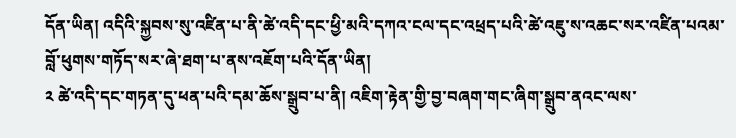དོན་ཡིན། འདིའི་སྐྱབས་སུ་འཛིན་པ་ནི་ཚེ་འདི་དང་ཕྱི་མའི་དཀའ་ངལ་དང་འཕྲད་པའི་ཚེ་འཇུ་ས་འཆང་སར་འཛིན་པའམ་བློ་ཕུགས་གཏོད་སར་ཞེ་ཐག་པ་ནས་འཇོག་པའི་དོན་ཡིན།
༢ ཚེ་འདི་དང་གཏན་དུ་ཕན་པའི་དམ་ཆོས་སྒྲུབ་པ་ནི། འཇིག་རྟེན་གྱི་བྱ་བཞག་གང་ཞིག་སྒྲུབ་ནའང་ལས་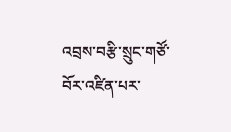འབྲས་བརྩི་སྲུང་གཙོ་བོར་འཛིན་པར་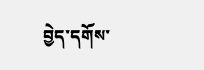བྱེད་དགོས་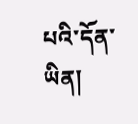པའི་དོན་ཡིན།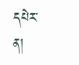དཔེར་ན།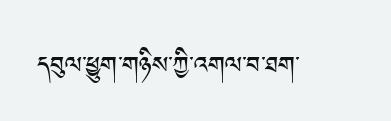དབུལ་ཕྱུག་གཉིས་ཀྱི་འགལ་བ་ཐག་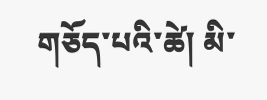གཅོད་པའི་ཚེ། མི་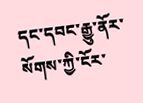དང་དབང་རྒྱུ་ནོར་སོགས་ཀྱི་ངོར་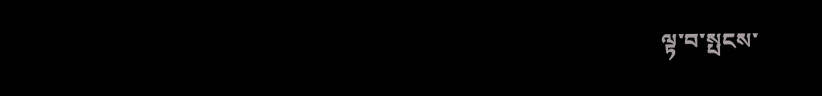ལྟ་བ་སྤངས་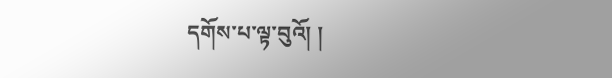དགོས་པ་ལྟ་བུའོ། །